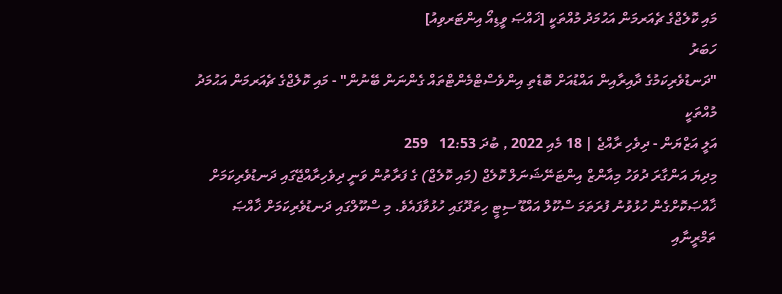މައި ކޮލެޖްގެ ޗެއަރމަން އަޙުމަދު މުއްތަކީ [ޚައްޞަ ވީޑިއޯ އިންޓަރވިއު]
ހަބަރު
"ދަނޑުވެރިކަމުގެ ދާއިރާއިން އައްޑުއަށް ބޮޑެތި އިންވެސްޓްމެންޓްތައް ގެންނަން ބޭނުން" - މައި ކޮލެޖްގެ ޗެއަރމަން އަޙުމަދު މުއްތަކީ
އަލީ އަޒްޔަން - ދިވެހި ރާއްޖެ | 18 މެއި 2022 , ބުދަ 12:53   259
މިދިޔަ އަންގާރަ ދުވަހު މިއާންޒް އިންޓަނޭޝަނަލް ކޮލެޖް (މައި ކޮލެޖް) ގެ ފަރާތުން ވަނީ ދިވެހިރާއްޖޭގައި ދަނޑުވެރިކަމަށް ޚާއްޞަކޮށްގެން ހުޅުވުނު ފުރަތަމަ ސްކޫލް އައްޑޫ ސިޓީ ހިތަދޫގައި ހުޅުވާފައެވެ. މި ސްކޫލްގައި ދަނޑުވެރިކަމަށް ޚާއްޞަ ތަމްރީނާއި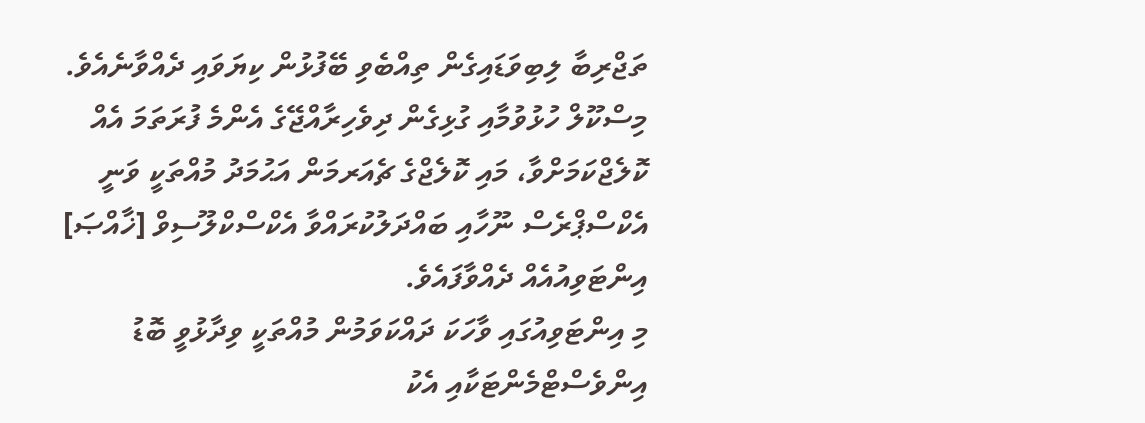ތަޖްރިބާ ލިބިވަޑައިގެން ތިއްބެވި ބޭފުޅުން ކިޔަވައި ދެއްވާނެއެވެ.
މިސްކޫލް ހުޅުވުމާއި ގުޅިގެން ދިވެހިރާއްޖޭގެ އެންމެ ފުރަތަމަ އެއް ކޮލެޖްކަމަށްވާ، މައި ކޮލެޖްގެ ޗެއަރމަން އަޙުމަދު މުއްތަކީ ވަނީ އެކްސްޕްރެސް ނޫހާއި ބައްދަލުކުރައްވާ އެކްސްކްލޫސިވް [ޚާއްޞަ] އިންޓަވިއުއެއް ދެއްވާފައެވެ.
މި އިންޓަވިއުގައި ވާހަކަ ދައްކަވަމުން މުއްތަކީ ވިދާޅުވީ ބޮޑު އިންވެސްޓްމެންޓަކާއި އެކު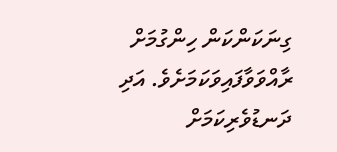ގިނަކަންކަން ހިންގުމަށް ރާއްވަވާފައިވަކަމަށެވެ. އަދި ދަނޑުވެރިކަމަށް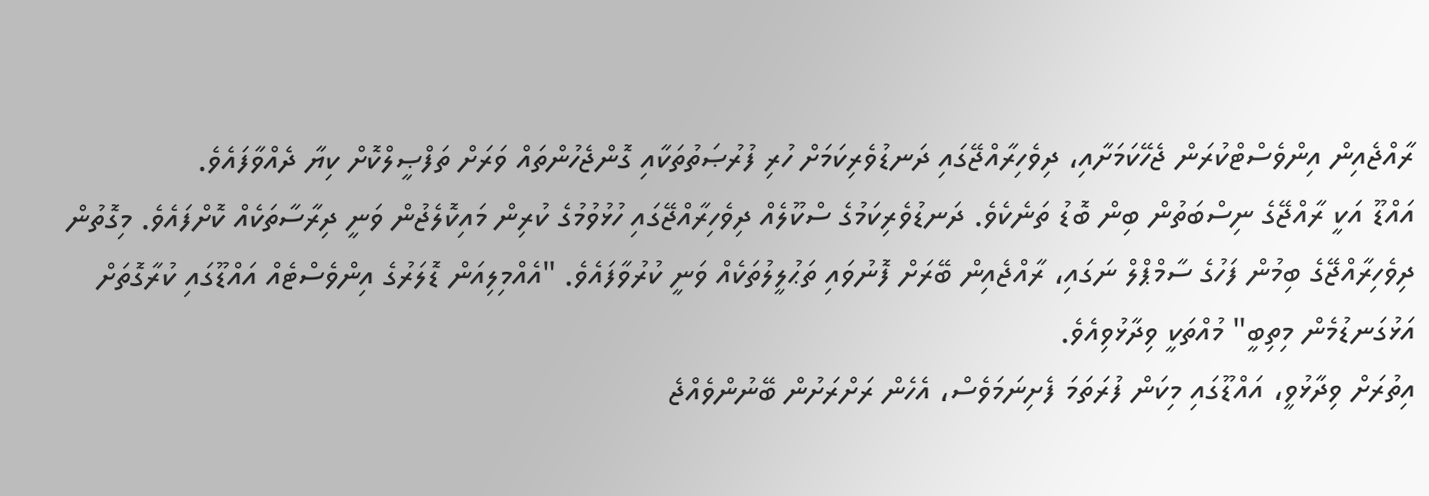ރާއްޖެއިން އިންވެސްޓްކުރަން ޖެހޭކަމަށާއި، ދިވެހިރާއްޖޭގައި ދަނޑުވެރިކަމަށް ހުރި ފުރުޞަތުތަކާއި ގޮންޖެހުންތައް ވަރަށް ތަފްޞީލްކޮށް ކިޔާ ދެއްވާފައެވެ.
އައްޑޫ އަކީ ރާއްޖޭގެ ނިސްބަތުން ބިން ބޮޑު ތަނެކެވެ. ދަނޑުވެރިކަމުގެ ސްކޫލެއް ދިވެހިރާއްޖޭގައި ހުޅުވުމުގެ ކުރިން މައިކޮލެޖުން ވަނީ ދިރާސާތަކެއް ކޮށްފައެވެ. މިގޮތުން ދިވެހިރާއްޖޭގެ ބިމުން ފަހުގެ ސާމްޕްލް ނަގައި، ރާއްޖެއިން ބޭރަށް ފޮނުވައި ތަޙުލީލުތަކެއް ވަނީ ކުރުވާފައެވެ. "އެއްމިލިއަން ޑޮލަރުގެ އިންވެސްޓެއް އައްޑޫގައި ކުރާގޮތަށް އަޅުގަނޑުމެން މިތިބީ" މުއްތަކީ ވިދާޅުވިއެވެ.
އިތުރަށް ވިދާޅުވީ، އައްޑޫގައި މިކަން ފުރަތަމަ ފެށިނަމަވެސް، އެހެން ރަށްރަށުން ބޭނުންވެއްޖެ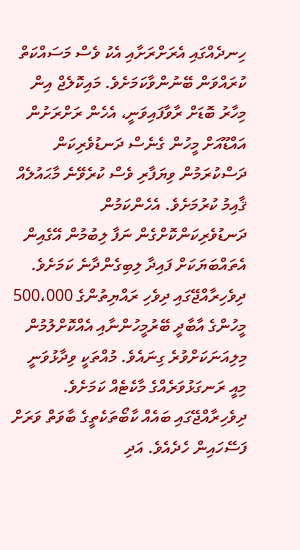ހިނދެއްގައި އެރަށްރަށާއި އެކު ވެސް މަސައްކަތް ކުރައްވަން ބޭނުންވާކަމަށެވެ. މައިކޮލެޖް އިން މިހާރު ބޮޑަށް ރާވާފައިވަނީ، އެހެން ރަށްރަށުން އައްޑޫއަށް މީހުން ގެނެސް ދަނޑުވެރިކަން ދަސްކުރަމުން ވިޔަފާރި ވެސް ކުރެވޭނެ މާޙައުލެއް ޤާއިމު ކުރުމަށެވެ. އެހެންކަމުން ދަނޑުވެރިކަންކޮށްގެން ނަފާ ލިބުމުން އޭގެއިން އެތައްބަޔަކަށް ފައިދާ ލިބިގެންދާނެ ކަމަށެވެ.
ދިވެހިރާއްޖޭގައި ދިވެހި ރައްޔިތުންގެ 500،000 މީހުންގެ އާބާދީ ބޭރުމީހުންނާއި އެއްކޮށްލުމުން މިލިއަނަކަށްވުރެ ގިނައެވެ. މުއްތަކީ ވިދާޅުވަނީ މިއީ ރަނގަޅުވަރެއްގެ މާކެޓެއް ކަމަށެވެ.
ދިވެހިރާއްޖޭގައި ބައެއް ކާބޯތަކެތީގެ ބާވަތް ވަރަށް ފަސޭހައިން ހެދެއެވެ. އަދި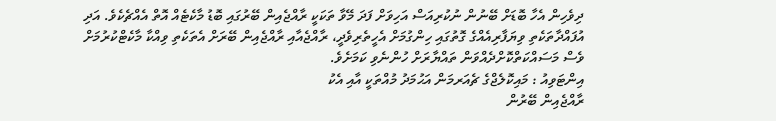ދިވެހިން އެހާ ބޮޑަށް ބޭނުން ނުކުރިއަސް އަހިވަށް ފަދަ މޭވާ ތަކަކީ ރާއްޖެއިން ބޭރުގައި ބޮޑު މާކެޓެއް އޮތް އެއްޗެކެވެ. އަދި އުފައްދާތަކެތި ވިޔަފާރިއެއްގެ ގޮތުގައި ހިންގުމަށް އެހީތެރިވެދީ، ރާއްޖެއާއި ރާއްޖެއިން ބޭރަށް އެތަކެތި ވިއްކާ މާކެޓްކުރުމަށް ވެސް މަސައްކަތްކޮށްދެއްވަން ތައްޔާރަށް ހުންނެވި ކަމަށެވެ.
އިންޓަވިއު : މައިކޮލެޖްގެ ޗެއަރމަން އަޙުމަދު މުއްތަކީ އާއި އެކު
ރާއްޖެއިން ބޭރުން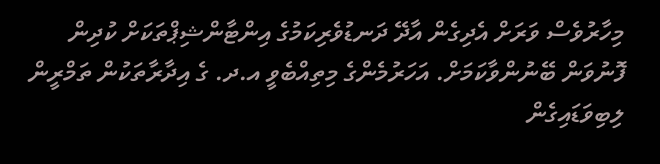މިހާރުވެސް ވަރަށް އެދިގެން އާދޭ ދަނޑުވެރިކަމުގެ އިންޓާންޝިޕްތަކަށް ކުދިން ފޮނުވަން ބޭނުންވާކަމަށް. އަހަރުމެންގެ މިތިއްބެވީ އ.ދ. ގެ އިދާރާތަކުން ތަމްރީން ލިބިވަޑައިގެން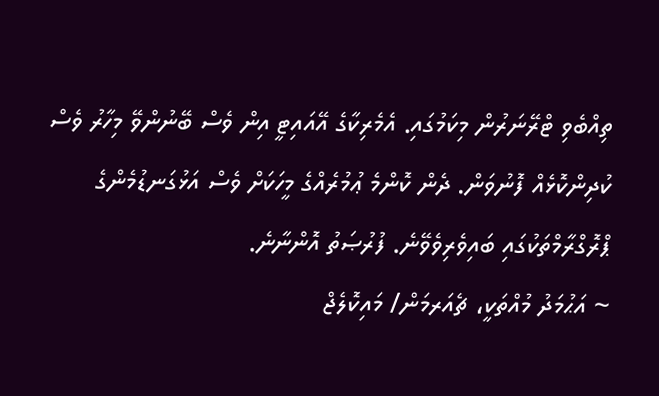ތިއްބެވި ޓްރޭނަރުން މިކަމުގައި. އެމެރިކާގެ އޭއައިޓީ އިން ވެސް ބޭނުންވޭ މިހާރު ވެސް ކުދިންކޮޅެއް ފޮނުވަން. ދެން ކޮންމެ ޢުމުރެއްގެ މީހަކަށް ވެސް އަޅުގަނޑުމެންގެ ޕްރޮގްރާމްތަކުގައި ބައިވެރިވެވޭނެ. ފުރުޞަތު އޮންނާނެ.
~ އަޙުމަދު މުއްތަކީ، ޗެއަރމަން/ މައިކޮލެޖް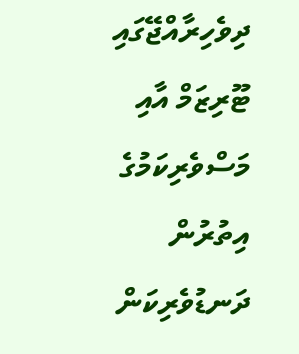ދިވެހިރާއްޖޭގައި ޓޫރިޒަމް އާއި މަސްވެރިކަމުގެ އިތުރުން ދަނޑުވެރިކަން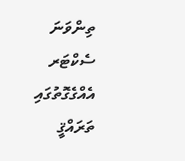ތިންވަނަ ސެކްޓަރ އެއްގެގޮތުގައި ތަރައްޤީ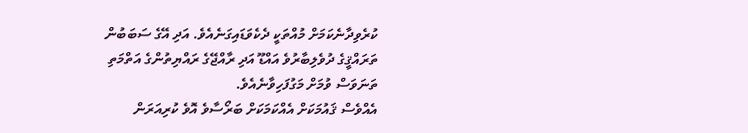ކުރެވިދާނެކަމަށް މުއްތަކީ ދެކެވަޑައިގަނެއެވެ. އަދި އޭގެ ސަބަބުން ތަރައްޤީގެ ދުވެލިބާރުވެ އައްޑޫ އަދި ރާއްޖޭގެ ރައްޔިތުންގެ އަތްމަތި ތަނަވަސް ވުމަށް މަގުފަހިވާނެއެވެ.
އެއްވެސް ޤައުމަކަށް އެއްކަމަކަށް ބަރޯސާވެ އޮވެ ކުރިއަރަން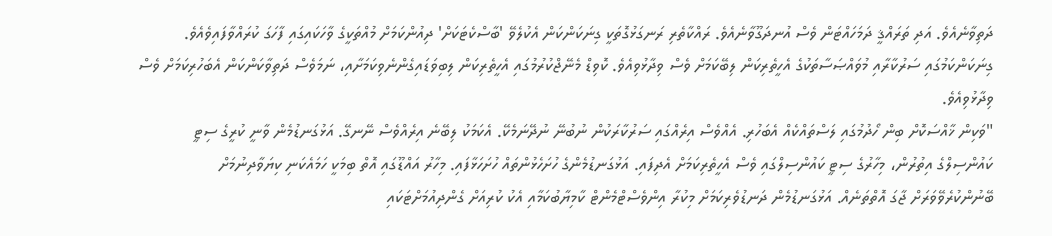ދަތިވާނެއެވެ. އަދި ތަރައްޤީ ދަމަހައްޓަން ވެސް އުނދަގޫވާނެއެވެ. ރައްކާތެރި ރަނގަޅުގޮތަކީ ގިނަކަންކަން އެކުލެވޭ 'ބާސްކެޓަކަށް' ދިއުންކަމަށް މުއްތަކީގެ ވާހަކައިގައި ފާހަގަ ކުރައްވާފައިވެއެވެ.
ގިނަކަންކަމުގައި ސަރުކާރާއި މުވައްޞަސާތަކުގެ އެހީތެރިކަން ލިބޭކަމަށް ވެސް ވިދާޅުވިއެވެ. ކޮވިޑް މެނޭޖްކުރުމުގައި އެހީތެރިކަން ލިބިވަޑައިގެންނެވިކަމަށާއި، ނަމަވެސް ދަތިވާކަންކަން އެބަހުރިކަމަށް ވެސް ވިދާޅުވިއެވެ.
"ވަކިން ޚާއްސަކޮށް ބިން ހޯދުމުގައި ލަސްތައްކެއް އެބަހުރި. އެއްވެސް އިރެއްގައި ސަރުކާރަކުން ނުބުނޭ ނުދޭނަމެކޭ. އެކަމަކު ލިބޭނެ އިރެއްވެސް ނޭނގޭ. އަޅުގަނޑުމެން ވާނީ ކުރީގެ ސިޓީ ކައުންސިލްގެ އިތުރުން، މިހާރުގެ ސިޓީ ކައުންސިލްގައި ވެސް އެހީތެރިކަމަށް އެދިފައި. އަޅުގަނޑުމެންގެ ހުށަހެޅުންތައް ހުށަހަޅާފައި. މިހާރު އައްޑޫގައި އޮތް ބިމަކީ ހަމައެކަނި ކިޔަވާދިނުމަށް ބޭނުންކުރެވޭވަރަށް ޖާގަ އޮތްތަނެއް. އަޅުގަނޑުމެން ދަނޑުވެރިކަމަށް މިކުރާ އިންވެސްޓްމެންޓް ކާމިޔާބުކަމާއި އެކު ކުރިއަށް ގެންދިއުމަށްޓަކައި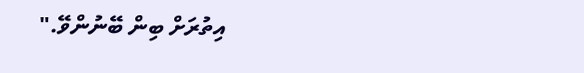އިތުރަށް ބިން ބޭނުންވޭ."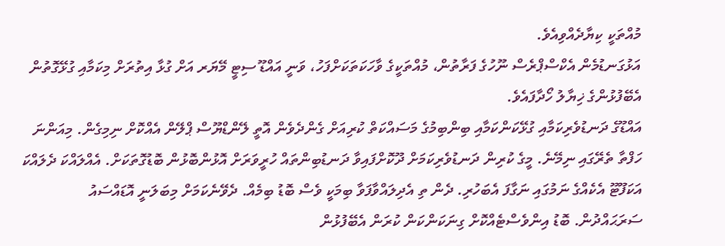މުއްތަކީ ކިޔާދެއްވިއެވެ.
އަޅުގަނޑުމެން އެކްސްޕްރެސް ނޫހުގެ ފަރާތުން، މުއްތަކީގެ ވާހަކަތަކަށްފަހު، ވަނީ އައްޑޫ ސިޓީ މޭޔަރ އަށް ގުޅާ އިތުރަށް މިކަމާއި ގުޅޭގޮތުން އެބޭފުޅުންގެ ޚިޔާލު ހޯދާފައެވެ.
އައްޑޫގެ ދަނޑުވެރިކަމާއި ގުޅޭކަންކަމާއި ބިންބިމުގެ މަސައްކަތް ކުރިއަށް ގެންދެވެން އޮތީ ލޭންޑްޔޫސް ޕްލޭން އެއްކޮށް ނިމިގެން. މިއަންނަ ހަފްތާ ތެރޭގައި ނިމޭނެ. މީގެ ކުރިން ދަނޑުވެރިކަމަށް ދޫކޮށްފައިވާ ދަނޑުބިންތައް ހުރީވަރަށް އޮޅުންބޮޅުން ބޮޑުގޮތަކަށް. އެއްލައްކަ ދެލައްކަ އަކަފޫޓޫ އެކެއްގެ ނަމުގައި ނަގާފަ އެބަހުރި. ދެން ތި އެދިލައްވާފަވާ ބިމަކީ ވެސް ބޮޑު ބިމެއް. ދެވޭނެކަމަށް މިބަލަނީ އޮޑައްސައު ސަރަޙައްދުން. ބޮޑު އިންވެސްޓެއްކޮށް ގިނަކަންކަން ކުރަން އެބޭފުޅުން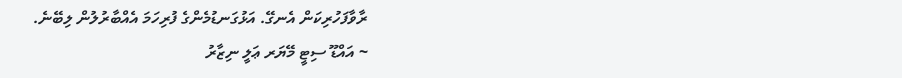ރާވާފަހުރިކަން އެނގޭ. އަޅުގަނޑުމެންގެ ފުރިހަމަ އެއްބާރުލުން ލިބޭނެ.
~ އައްޑޫ ސިޓީ މޭޔަރ ޢަލީ ނިޒާރު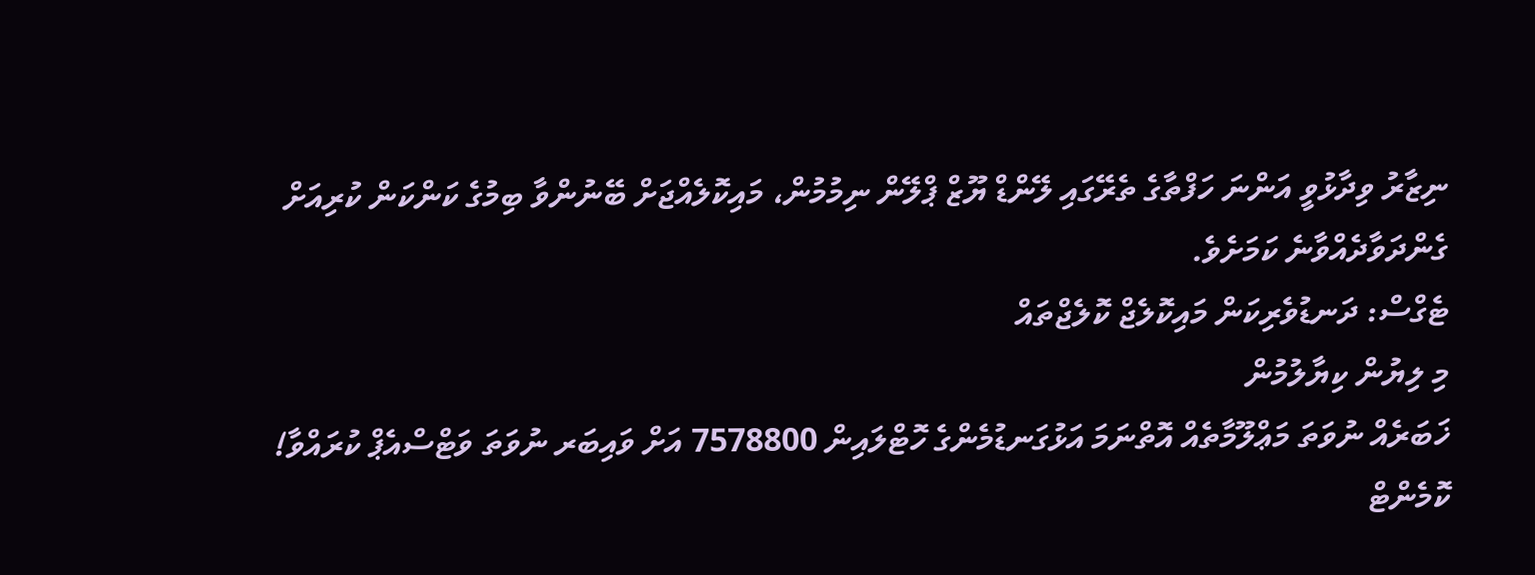ނިޒާރު ވިދާޅުވީ އަންނަ ހަފްތާގެ ތެރޭގައި ލޭންޑް ޔޫޒް ޕްލޭން ނިމުމުން، މައިކޮލެއްޖަށް ބޭނުންވާ ބިމުގެ ކަންކަން ކުރިއަށް ގެންދަވާދެއްވާނެ ކަމަށެވެ.
ޓެގްސް: ދަނޑުވެރިކަން މައިކޮލެޖް ކޮލެޖްތައް
މި ލިޔުން ކިޔާލުމުން
ޚަބަރެއް ނުވަތަ މަޢްލޫމާތެއް އޮތްނަމަ އަޅުގަނޑުމެންގެ ހޮޓްލައިން 7578800 އަށް ވައިބަރ ނުވަތަ ވަޓްސްއެޕް ކުރައްވާ!
ކޮމެންޓް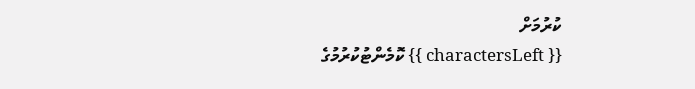ކުރުމަށް
{{ charactersLeft }} ކޮމެންޓުކުރުމުގެ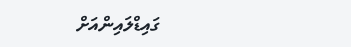ގައިޑްލައިންއަށް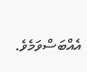އެއްބަސްވަމެވެ.